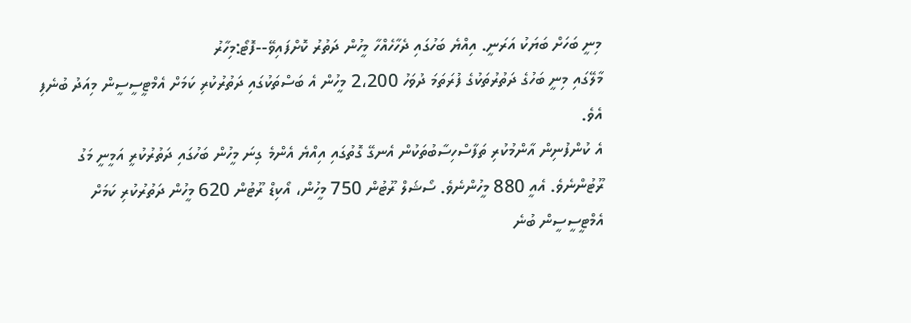މިނީ ބަހަށް ބަޔަކު އަރަނީ. އިއްޔެ ބަހުގައި ދެހާހެއްހާ މީހުން ދަތުރު ކޮށްފައިވޭ--ފޮޓޯ:މިހާރު
މާލޭގައި މިނީ ބަހުގެ ދަތުރުތަކުގެ ފުރަތަމަ ދުވަހު 2،200 މީހުން އެ ބަސްތަކުގައި ދަތުރުކުރި ކަމަށް އެމްޓީސީސީން މިއަދު ބުނެފި އެވެ.
އެ ކުންފުނިން އާންމުކުރި ތަފާސްހިސާބުތަކުން އެނގޭ ގޮތުގައި އިއްޔެ އެންމެ ގިނަ މީހުން ބަހުގައި ދަތުރުކުރީ އަމީނީ މަގު ރޫޓުންނެވެ. އެއީ 880 މީހުންނެވެ. ސޯޝަލް ރޫޓުން 750 މީހުން، އޯކިޑް ރޫޓުން 620 މީހުން ދަތުރުކުރި ކަމަށް އެމްޓީސީސީން ބުނެ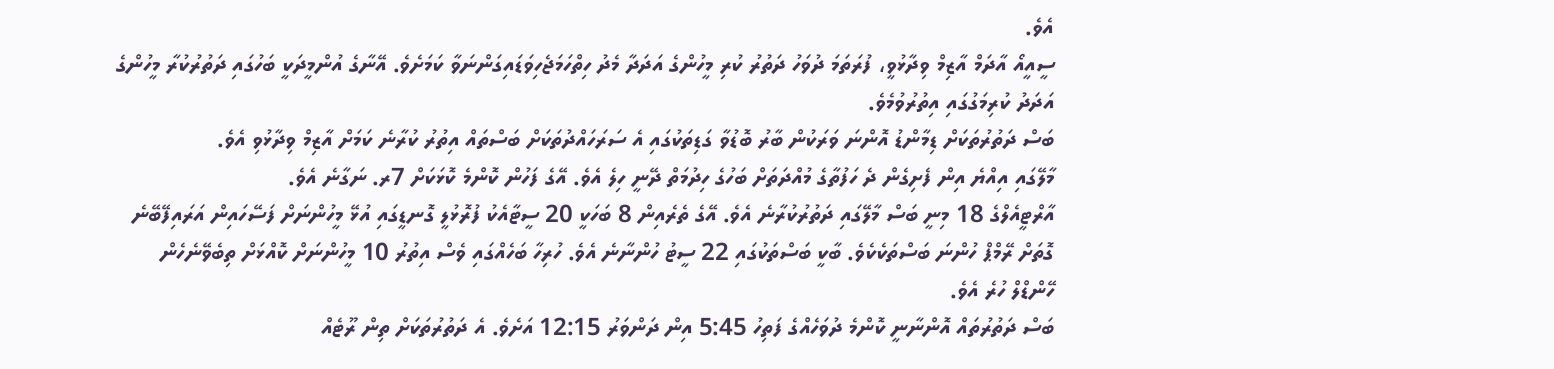އެވެ.
ސީއީއޯ އާދަމް އާޒިމް ވިދާޅުވީ، ފުރަތަމަ ދުވަހު ދަތުރު ކުރި މީހުންގެ އަދަދާ މެދު ހިތްހަމަޖެހިވަޑައިގަންނަވާ ކަމަށެވެ. އޭނާގެ އުންމީދަކީ ބަހުގައި ދަތުރުކުރާ މީހުންގެ އަދަދު ކުރިމަގުގައި އިތުރުވުމެވެ.
ބަސް ދަތުރުތަކަށް ޑިމާންޑު އޮންނަ ވަރަކުން ބާރު ބޮޑުވާ ގަޑިތަކުގައި އެ ސަރަހައްދުތަކަށް ބަސްތައް އިތުރު ކުރާނެ ކަމަށް އާޒިމް ވިދާޅުވި އެވެ.
މާލޭގައި އިއްޔެ އިން ފެށިގެން ދެ ހަފުތާގެ މުއްދަތަށް ބަހުގެ ހިދުމަތް ދޭނީ ހިލެ އެވެ. އޭގެ ފަހުން ކޮންމެ ކޮޅަކަށް 7ރ. ނަގާނެ އެވެ.
އާރްޓީއެލްގެ 18 މިނީ ބަސް މާލޭގައި ދަތުރުކުރާނެ އެވެ. އޭގެ ތެރެއިން 8 ބަހަކީ 20 ސީޓާއެކު ފުރޮޅުލީ ގޮނޑީގައި އުޅޭ މީހުންނަށް ފަސޭހައިން އަރައިފޭބޭނެ ގޮތަށް ރޭމްޕް ހުންނަ ބަސްތަކެކެވެ. ބާކީ ބަސްތަކުގައި 22 ސީޓު ހުންނާނެ އެވެ. ހުރިހާ ބަހެއްގައި ވެސް އިތުރު 10 މީހުންނަށް ކޮއްޅަށް ތިބެވޭނެހެން ހޭންޑްލް ހުރެ އެވެ.
ބަސް ދަތުރުތައް އޮންނާނީ ކޮންމެ ދުވަހެއްގެ ފަތިހު 5:45 އިން ދަންވަރު 12:15 އަށެވެ. އެ ދަތުރުތަކަށް ތިން ރޫޓެއް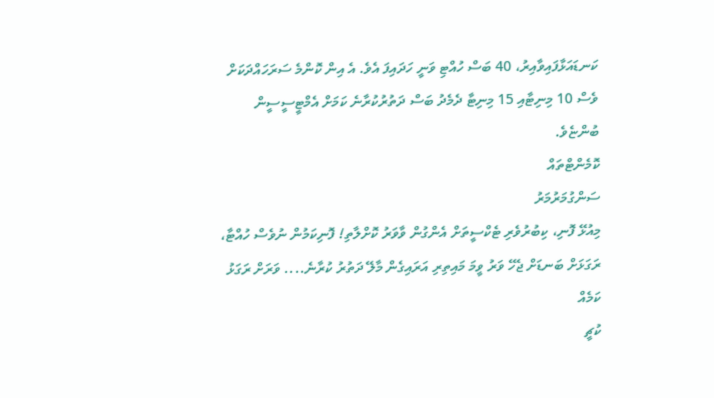ކަނޑައަޅާފައިވާއިރު، 40 ބަސް ހުއްޓި ވަނީ ހަދައިފަ އެވެ. އެ އިން ކޮންމެ ސަރަހައްދަކަށް ވެސް 10 މިނިޓާއި 15 މިނިޓާ ދެމެދު ބަސް ދަތުރުކުރާނެ ކަމަށް އެމްޓީސީސީން ބުންޏެވެ.
ކޮމެންޓްތައް
ސަންގުމަރުމަރު
މިއުޅޭ ފޮނި، ކިބުރުވެރި ޓެކްސީތަށް އެންގުން ވާވަރު ކޮށްލާތި! ފޮނިކަމުން ނުވެސް ހުއްޓާ، ރަގަޅަށް ބަނޑަށް ޖެހޭ ވަރު ވީމަ މައިތިރި އަރައިގެން މާލޭ ދަތުރު ކުރާނެ.... ވަރަށް ރަގަޅު ކަމެއް
ކުޗީ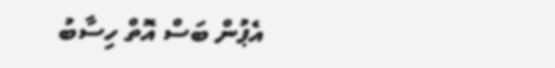އެޕުން ބަސް އޮތް ހިސާބު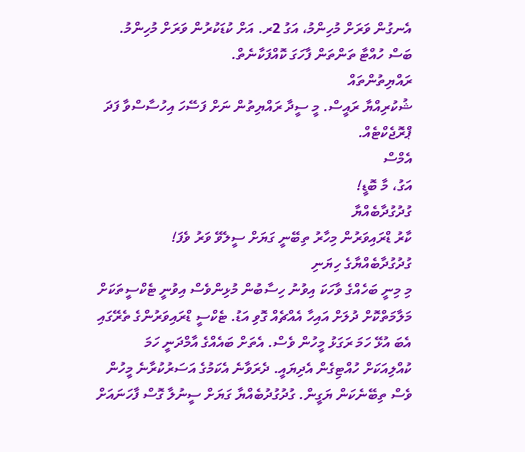އެނގުން ވަރަށް މުހިންމު، އަގު 2ރ. އަށް ކުޑަކުރުން ވަރަށް މުހިންމު. ބަސް ހުއްޓާ ތަންތަން ފާހަގަ ކޮއްފަކާނެތް.
ރައްޔިތުންތައް
ޝުކުރިއްޔާ ރައީސް. މީ ސީދާ ރައްޔިތުން ނަށް ފަސޭހަ އިހުސާސްވާ ފަދަ ޕްރޮޖެކްޓެއް.
އެމްސް
އަގު، މާ ބޮޑީ!
ގުދުގުދާބެއްޔާ
ކާރު ޑްރައިވަރުން މިހާރު ތިބޭނީ ގަޔަށް ސީލެވޭ ވަރު ވެފަ!
ގުދުގުދާބެއްޔާގެ ހިޔަނި
މި މިނީ ބަހެއްގެ ވާހަކަ އިވުނު ހިސާބުން މުޅިންވެސް އިވުނީ ޓެކްސީތަކަށް މަލާމަތްކޮށް ދުލަށް އައިހާ އެއްޗެއް ގޮވި އަޑު. ޓެކްސީ ޑްރައިވަރުންގެ ތެރޭގައި އެބަ އުޅޭ ހަމަ ރަގަޅު މީހުން ވެސް. އެތަށް ބައެއްގެ އާމްދަނީ ހަމަ ކުއްލިއަކަށް ހުއްޓިގެން އެދިޔައީ. ދެރަވާނެ އެކަމުގެ އަސަރުކުރާނެ މީހުން ވެސް ތިބޭނެކަން ޔަގީން. ގުދުގުދުބެއްޔާ ގަޔަށް ސީނުލާ ގޮސް ފާހަނައަށް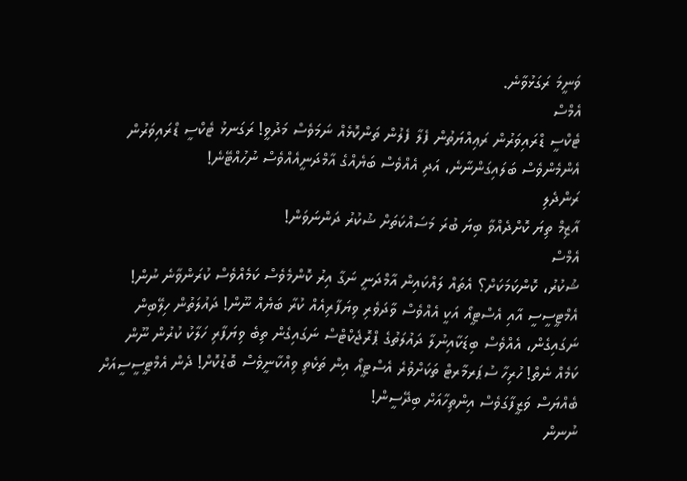ވަނީމަ ރަގަޅުވާނެ.
އެމްސް
ޓެކްސީ ޑްރައިވަރުން ރަޢިއްޔަތުން ފެލާ ފެލުން ތަންކޮޅެއް ނަމަވެސް މަދުވީ! ރަގަނޅު ޓެކްސީ ޑްރައިވަރުން އެންމެންވެސް ބަލައިގަންނާނެ، އަދި އެއްވެސް ބަޔެއްގެ އާމްދަނީއެއްވެސް ނުހުއްޓޭނެ!
ރަންދެލި
އާޒިމް ތިޔަ ކޮށްދެއްވާ ބިޔަ ބުރަ މަސައްކަތަށް ޝުކުރު ދަންނަވަން!
އެމްސް
ޝުކުރު، ކޮންކަމަކަށް؟ އެތައް ލައްކައިން އާމްދަނީ ނަގާ އިރު ކޮންމެވެސް ކަމެއްވެސް ކުރަންވާނެ ނުން! އެމްޓީސީސީ އާއި އެސްޓީއޯ އަކީ އެއްވެސް ވާދަވެރި ވިޔަފާރިއެއް ކުރާ ބަޔެއް ނޫން! ދައުލަތުން ހިލޭބިން ނަގައިގެން، އެއްވެސް ބިޑަކާއިނުލާ ދައުލަތުގެ ޕްރޮޖެކްޓްސް ނަގައިގެން ތިބެ ވިޔަފާރި ހަލާކު ކުރުން ނޫން ކަމެއް ނެތް! ހުރިހާ ސުޕަރމާރޓް ތަކަށްވުރެ އެސްޓީއޯ އިން ތަކެތި ވިއްކާނީވެސް ބޮޑުކޮށް! ދެން އެމްޓީސީސީއަށް ބެއްޔަސް ވަޒީފާގަވެސް އިންތިހާއަށް ބިދޭސީން!
ނުނން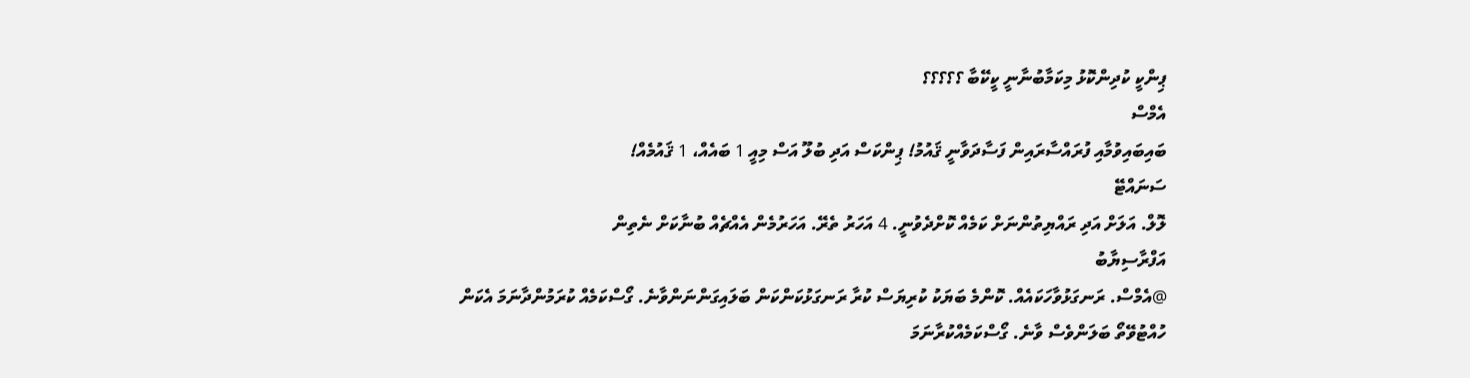ޕިންކީ ކުދިންކޮޅު މިކަމާބުނާނީ ކީކޭބާ ؟؟؟؟؟
އެމްސް
ބައިބައިވުމާއި ފުރައްސާރައިން ފަސާދަވާނީ ޤައުމު! ޕިންކަސް އަދި ބުލޫ އަސް މިއީ 1 ބައެއް، 1 ޤައުމެއް!
ސަނައްޓޭ
ލޮލް. އަލަށް އަދި ރައްޔިތުންނަށް ކަމެއް ކޮށްދެވުނީ. 4 އަހަރު ތެރޭ. އަހަރުމެން އެއްޗެއް ބުނާކަށް ނެތިން
އަފްރާސިޔާބު
@އެމްސް. ރަނގަޅުވާހަކައެއް. ކޮންމެ ބަޔަކު ކުރިޔަސް ކުރާ ރަނގަޅުކަންކަން ބަލައިގަންނަންވާނެ. ގޯސްކަމެއް ކުރަމުންދާނަމަ އެކަން ހުއްޓުވޭތޯ ބަލަންވެސް ވާނެ. ގޯސްކަމެއްކުރާނަމަ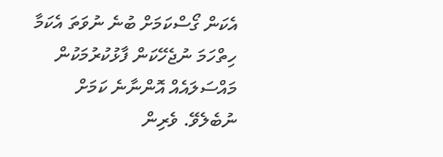އެކަން ގޯސްކަމަށް ބުނެ ނުވަތަ އެކަމާ ހިތްހަމަ ނުޖެހޭކަން ފާޅުކުރުމަކުން މައްސަލައެއް އޮންނާނެ ކަމަށް ނުބެލެވޭ. ވެރިން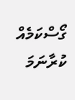ގޯސްކަމެއް ކުރާނަމަ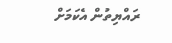ރައްޔިތުން އެކަމަށް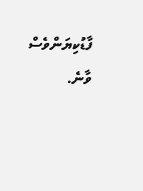ފާޑުކިޔަންވެސް ވާނެ.